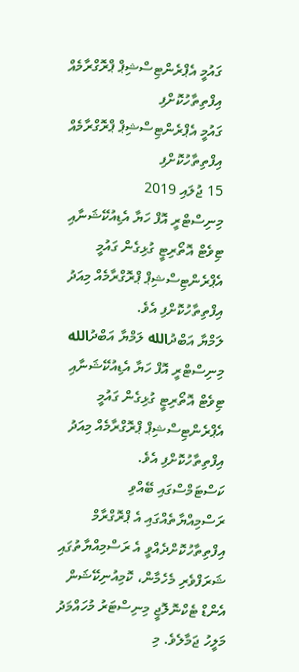ގައުމީ އެޕްރެންޓިސްޝިޕް ޕްރޮގްރާމެއް އިފްތިތާހުކޮށްފި
ގައުމީ އެޕްރެންޓިސްޝިޕް ޕްރޮގްރާމެއް އިފްތިތާހުކޮށްފި
15 ޖުލައި 2019
މިނިސްޓްރީ އޮފް ހަޔާ އެޑިއުކޭޝަނާއި ޓިވެޓް އޮތޯރިޓީ ގުޅިގެން ގައުމީ އެޕްރެންޓިސްޝިޕް ޕްރޮގްރާމެއް މިއަދު އިފްތިތާހުކޮށްފި އެވެ.
ލަމްޔާ އަބްދުالله ލަމްޔާ އަބްދުالله
މިނިސްޓްރީ އޮފް ހަޔާ އެޑިއުކޭޝަނާއި ޓިވެޓް އޮތޯރިޓީ ގުޅިގެން ގައުމީ އެޕްރެންޓިސްޝިޕް ޕްރޮގްރާމެއް މިއަދު އިފްތިތާހުކޮށްފި އެވެ.
ކަސްޓަމްސްގައި ބޭއްވި ރަސްމިއްޔާތެއްގައި އެ ޕްރޮގްރާމް އިފްތިތާހުކޮށްދެއްވީ އެ ރަސްމިއްޔާތުގައި ޝަރަފްވެރި މެހެމާން، ކޮމިއުނިކޭޝަން އެންޑް ޓެކްނޮލޮޖީ މިނިސްޓަރު މުހައްމަދު މަލީހު ޖަމާލެވެ. މި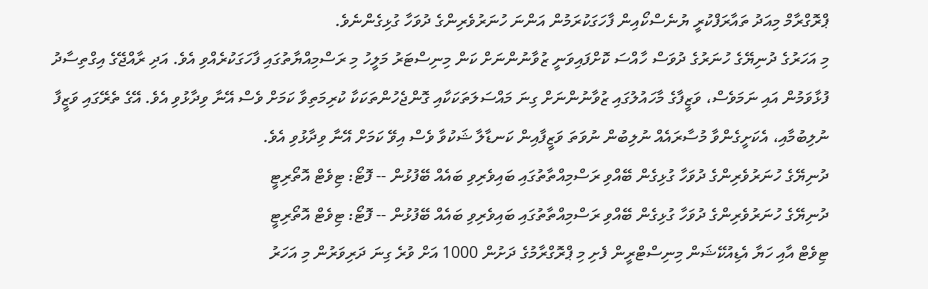ޕްރޮގްރާމް މިއަދު ތައާރަފްކުރީ ޔުނެސްކޯއިން ފާހަގަކުރަމުން އަންނަ ހުނަރުވެރިންގެ ދުވަހާ ގުޅިގެންނެވެ.
މި އަހަރުގެ ދުނިޔޭގެ ހުނަރުގެ ދުވަސް ހާއްސަ ކޮށްފައިވަނީ ޒުވާނުންނަށް ކަން މިނިސްޓަރު މަލީހު މި ރަސްމިއްޔާތުގައި ފާހަގަކުރެއްވި އެވެ. އަދި ރާއްޖޭގެ އިގްތިސާދު ފުޅާވަމުން އައި ނަމަވެސް، ވަޒީފާގެ މާހައުލުގައި ޒުވާނުންނަށް ގިނަ މައްސަލަތަކަކާއި ގޮންޖެހުންތަކަކާ ކުރިމަތިވާ ކަމަށް ވެސް އޭނާ ވިދާޅުވި އެވެ. އޭގެ ތެރޭގައި ވަޒީފާ ނުލިބުމާއި، އެކަށީގެންވާ މުސާރައެއް ނުލިބުން ނުވަތަ ވަޒީފާއިން ކަނޑާލާ ޝަކުވާ ވެސް އިވޭ ކަމަށް އޭނާ ވިދާޅުވި އެވެ.
ދުނިޔޭގެ ހުނަރުވެރިންގެ ދުވަހާ ގުޅިގެން ބޭއްވި ރަސްމިއްތާތުގައި ބައިވެރިވި ބައެއް ބޭފުޅުން -- ފޮޓޯ: ޓިވެޓް އޮތޯރިޓީ
ދުނިޔޭގެ ހުނަރުވެރިންގެ ދުވަހާ ގުޅިގެން ބޭއްވި ރަސްމިއްތާތުގައި ބައިވެރިވި ބައެއް ބޭފުޅުން -- ފޮޓޯ: ޓިވެޓް އޮތޯރިޓީ
ޓިވެޓް އާއި ހަޔާ އެޑިއުކޭޝަން މިނިސްޓްރީން ފެށި މި ޕްރޮގްރާމުގެ ދަށުން 1000 އަށް ވުރެ ގިނަ ދަރިވަރުން މި އަހަރު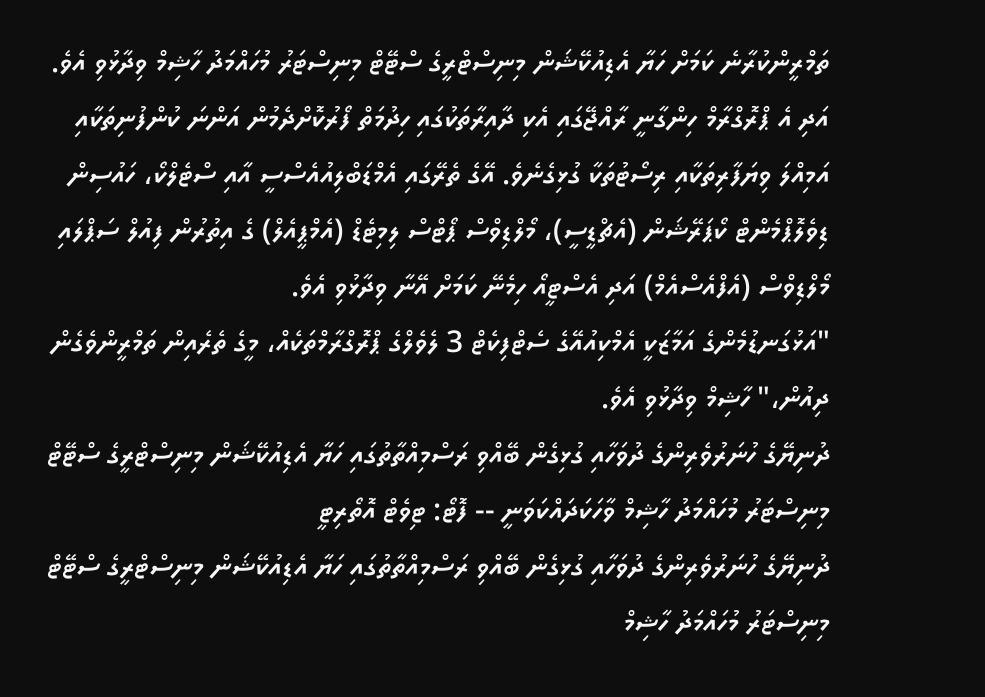ތަމްރީންކުރާނެ ކަމަށް ހަޔާ އެޑިއުކޭޝަން މިނިސްޓްރީގެ ސްޓޭޓް މިނިސްޓަރު މުހައްމަދު ހާޝިމް ވިދާޅުވި އެވެ. އަދި އެ ޕްރޮގްރާމް ހިންގާނީ ރާއްޖޭގައި އެކި ދާއިރާތަކުގައި ހިދުމަތް ފޯރުކޮށްދެމުން އަންނަ ކުންފުނިތަކާއި އަމިއްލަ ވިޔަފާރިތަކާއި ރިސޯޓުތަކާ ގުޅިގެނެވެ. އޭގެ ތެރޭގައި އެމްޑަބްލިއުއެސްސީ އާއި ސްޓެލްކޯ، ހައުސިން ޑިވެލޮޕްމެންޓް ކޯޕަރޭޝަން (އެޗްޑީސީ)، މޯލްޑިވްސް ޕޯޓްސް ލިމިޓެޑް (އެމްޕީއެލް) ގެ އިތުރުން ފިއުލް ސަޕްލައި މޯލްޑިވްސް (އެފްއެސްއެމް) އަދި އެސްޓީއޯ ހިމެނޭ ކަމަށް އޭނާ ވިދާޅުވި އެވެ.
"އަޅުގަނޑުމެންގެ އަމާޒަކީ އެމްކިއުއޭގެ ސެޓްފިކެޓް 3 ލެވެލްގެ ޕްރޮގްރާމްތަކެއް، މީގެ ތެރެއިން ތަމްރީންވެގެން ދިއުން،" ހާޝިމް ވިދާޅުވި އެވެ.
ދުނިޔޭގެ ހުނަރުވެރިންގެ ދުވަހާއި ގުޅިގެން ބޭއްވި ރަސްމިއްތާތުގައި ހަޔާ އެޑިއުކޭޝަން މިނިސްޓްރީގެ ސްޓޭޓް މިނިސްޓަރު މުހައްމަދު ހާޝިމް ވާހަކަދައްކަވަނީ -- ފޮޓޯ: ޓިވެޓް އޮތޯރިޓީ
ދުނިޔޭގެ ހުނަރުވެރިންގެ ދުވަހާއި ގުޅިގެން ބޭއްވި ރަސްމިއްތާތުގައި ހަޔާ އެޑިއުކޭޝަން މިނިސްޓްރީގެ ސްޓޭޓް މިނިސްޓަރު މުހައްމަދު ހާޝިމް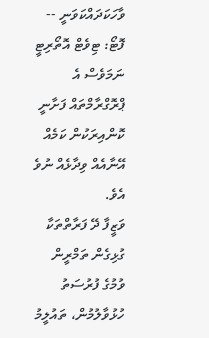ވާހަކަދައްކަވަނީ -- ފޮޓޯ: ޓިވެޓް އޮތޯރިޓީ
ނަމަވެސް އެ ޕްރޮގްރާމްތައް ފަށާނީ ކޮންއިރަކުން ކަމެއް އޭނާއެއް ވިދާޅެއް ނުވެ އެވެ.
ވަޒީފާ ދޭ ފަރާތްތަކާ ގުޅިގެން ތަމްރީން ވުމުގެ ފުރުސަތު ހުޅުވާލުމުން، ތައުލީމު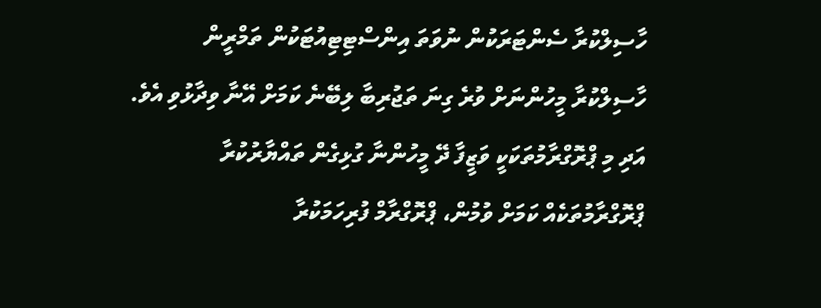ހާސިލްކުރާ ސެންޓަރަކުން ނުވަތަ އިންސްޓިޓިއުޓަކުން ތަމްރީން ހާސިލްކުރާ މީހުންނަށް ވުރެ ގިނަ ތަޖުރިބާ ލިބޭނެ ކަމަށް އޭނާ ވިދާޅުވި އެވެ. އަދި މި ޕްރޮގްރާމުތަކަކީ ވަޒީފާ ދޭ މީހުންނާ ގުޅިގެން ތައްޔާރުކުރާ ޕްރޮގްރާމުތަކެއް ކަމަށް ވުމުން، ޕްރޮގްރާމް ފުރިހަމަކުރާ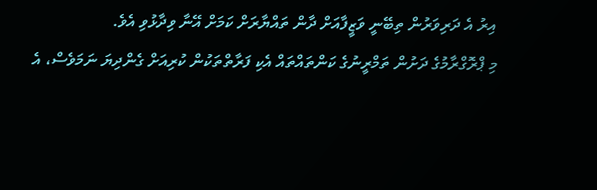އިރު އެ ދަރިވަރުން ތިބޭނީ ވަޒީފާއަށް ދާން ތައްޔާރަށް ކަމަށް އޭނާ ވިދާޅުވި އެވެ.
މި ޕްރޮގްރާމުގެ ދަށުން ތަމްރީނުގެ ކަންތައްތައް އެކި ފަރާތްތަކުން ކުރިއަށް ގެންދިޔަ ނަމަވެސް، އެ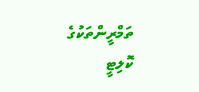ތަމްރީންތަކުގެ ކޮލިޓީ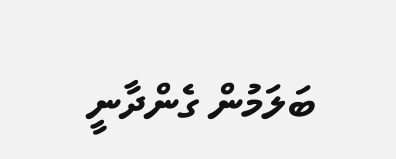ބަލަމުން ގެންދާނީ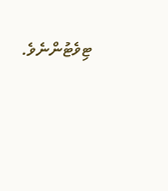ޓިވެޓުންނެވެ.